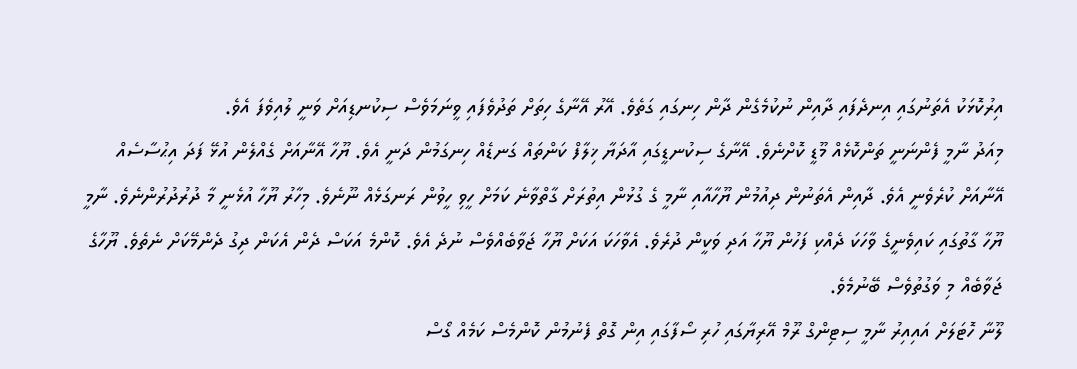އިރުކޮޅަކު އެތަނުގައި އިނދެފައި ދާއިން ނުކުމެގެން ދާން ހިނގައި ގަތެވެ. އޭރު އޭނާގެ ހިތަށް ތަދުވެފައި ވީނަމަވެސް ސިކުނޑިއަށް ވަނީ ލުއިވެފަ އެވެ.
މިއަދު ނާމީ ފެންނަނީ ތަންކޮޅެއް މޫޑީ ކޮށްނެވެ. އޭނާގެ ސިކުނޑީގައި އާދަޔާ ޚިލާފް ކަންތައް ގަނޑެއް ހިނގަމުން ދަނީ އެވެ. ޔޫހާ އޭނާއަށް ގެއްލެން އުޅޭ ފަދަ އިޙުސާސެއް އޭނާއަށް ކުރެވެނީ އެވެ. ދާއިން އެތަނުން ދިއުމުން ޔޫހާއާއި ނާމީ ގެ ގުޅުން އިތުރަށް ގާތްވާނެ ކަމަށް ހީވި ހީވުން ރަނގަޅެއް ނޫނެވެ. މިހާރު ޔޫހާ އުޅެނީ މާ ދުރުދުރުންނެވެ. ނާމީ ޔޫހާ ގާތުގައި ކައިވެނީގެ ވާހަކަ ދެއްކި ފަހުން ޔޫހާ އަދި ވަކީން ދުރެވެ. އެވާހަކަ އަކަށް ޔޫހާ ޖަވާބެއްވެސް ނުދެ އެވެ. ކޮންމެ އަކަސް ދެން އެކަން ދިގު ދެންމޭކަށް ނެތެވެ. ޔޫހާގެ ޖަވާބެއް މި ވަގުތުވެސް ބޭނުމެވެ.
ލޫނާ ހޮޓަލަށް އައިއިރު ނާމީ ސިޓިންގް ރޫމް އޭރިޔާގައި ހުރި ސޯފާގައި އިން ގޮތް ފެނުމުން ކޮންމެސް ކަމެއް ގޯސް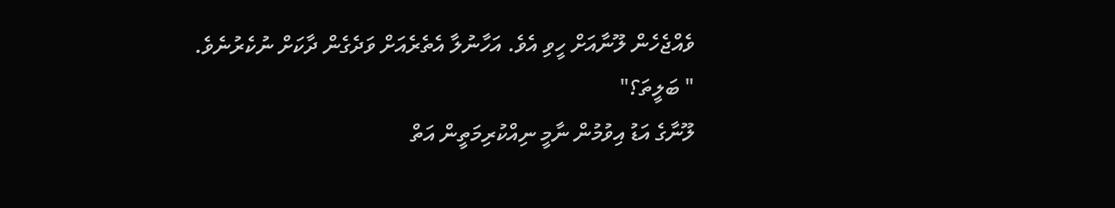ވެއްޖެހެން ލޫނާއަށް ހީވި އެވެ. އަހާނުލާ އެތެރެއަށް ވަދެގެން ދާކަށް ނުކެރުނެވެ.
" ބަލީތަ؟"
ލޫނާގެ އަޑު އިވުމުން ނާމީ ނިއްކުރިމަތީން އަތް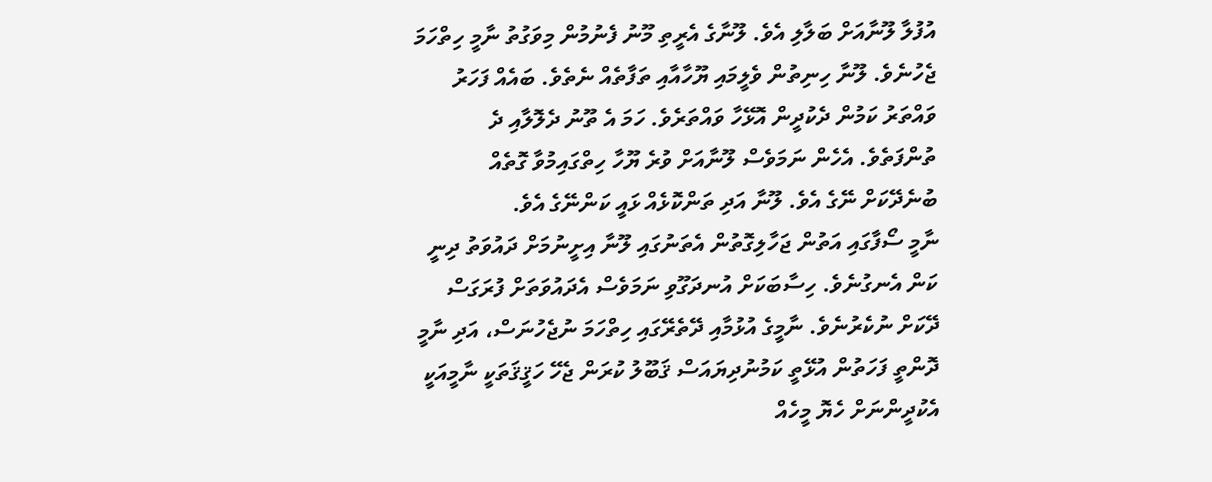އުފުލާ ލޫނާއަށް ބަލާލި އެވެ. ލޫނާގެ އެރީތި މޫނު ފެނުމުން މިވަގުތު ނާމީ ހިތްހަމަ ޖެހުނެވެ. ލޫނާ ހިނިތުން ވެލީމައި ޔޫހާއާއި ތަފާތެއް ނެތެވެ. ބައެއް ފަހަރު ވައްތަރު ކަމުން ދެކުދީން އޮޅޭހާ ވައްތަރެވެ. ހަމަ އެ ތޫނު ދެލޮލާއި ދެ ތުންފަތެވެ. އެހެން ނަމަވެސް ލޫނާއަށް ވުރެ ޔޫހާ ހިތްގައިމުވާ ގޮތެއް ބުނެދޭކަށް ނޭގެ އެވެ. ލޫނާ އަދި ތަންކޮޅެއް ޅައީ ކަންނޭގެ އެވެ.
ނާމީ ސޯފާގައި އަތުން ޖަހާލިގޮތުން އެތަނުގައި ލޫނާ އިށީނުމަށް ދައުވަތު ދިނީ ކަން އެނގުނެވެ. ހިސާބަކަށް އުނދަގޫވި ނަމަވެސް އެދައުވަތަށް ފުރަގަސް ދޭކަށް ނުކެރުނެވެ. ނާމީގެ އުޅުމާއި ދޭތެރޭގައި ހިތްހަމަ ނުޖެހުނަސް، އަދި ނާމީ ދޮންތީ ފަހަތުން އުޅޭތީ ކަމުނުދިޔައަސް ޤަބޫލު ކުރަން ޖެހޭ ހަޤީޤަތަކީ ނާމީއަކީ އެކުދީންނަށް ހެޔޮ މީހެއް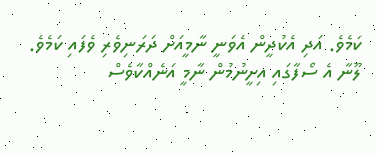ކަމެވެ. އަދި އެކުދީން އެވަނީ ނާމީއަށް ދަރަނިވެރި ވެފައި ކަމެވެ.
ލޫނާ އެ ސޯފާގައި އިށީނުމުން ނާމީ އަނެއްކާވެސް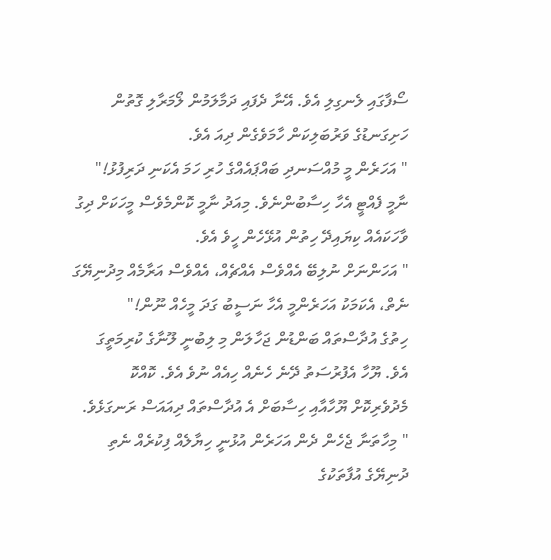ސޯފާގައި ލެނގިލި އެވެ. އޭނާ ދެފައި ދަމާލަމުން ލޯމަރާލި ގޮތުން ހަށިގަނޑުގެ ވަރުބަލިކަން ހާމަވެގެން ދިއަ އެވެ.
" އަހަރެން މީ މުއްސަނދި ބައްޕައެއްގެ ހުރި ހަމަ އެކަނި ދަރިފުޅު!"
ނާމީ ފެއްޓީ އެހާ ހިސާބުންނެވެ. މިއަދު ނާމީ ކޮންމެވެސް މީހަކަށް ދިގު ވާހަކައެއް ކިޔައިދޭ ހިތުން އުޅޭހެން ހީވެ އެވެ.
" އަހަންނަށް ނުލިބޭ އެއްވެސް އެއްޗެއް، އެއްވެސް އަރާމެއް މިދުނިޔޭގަ ނެތް، އެކަމަކު އަހަރެންމީ އެހާ ނަސީބު ގަދަ މީހެއް ނޫން!"
ހިތުގެ އުދާސްތައް ބަންޑުން ޖަހާލަން މި ލިބުނީ ލޫނާގެ ކުރިމަތީގަ އެވެ. ޔޫހާ އެފުރުސަތު ދޭނެ ހެނެއް ހިއެއް ނުވެ އެވެ. ކޮއްކޮ މެދުވެރިކޮށް ޔޫހާއާއި ހިސާބަށް އެ އުދާސްތައް ދިއައަސް ރަނގަޅެވެ.
" މިހާތަނާ ޖެހެން ދެން އަހަރެން އުޅުނީ ހިޔާލެއް ފިކުރެއް ނެތި ދުނިޔޭގެ އުފާތަކުގެ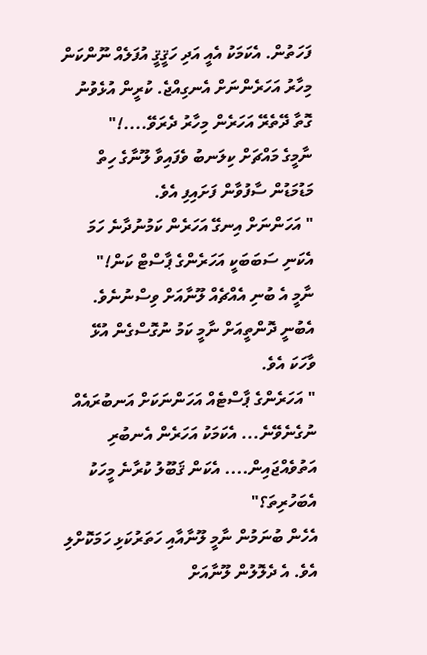ފަހަތުން. އެކަމަކު އެއީ އަދި ހަޤީޤީ އުފަލެއް ނޫންކަން މިހާރު އަހަރެންނަށް އެނގިއްޖެ. ކުރީން އުޅެވުނު ގޮތާ ދޭތެރޭ އަހަރެން މިހާރު ދެރަވޭ....!"
ނާމީގެ މައްޗަށް ކިލަނބު ވެފައިވާ ލޫނާގެ ހިތް މަޑުމަޑުން ސާފުވާން ފަށައިފި އެވެ.
" އަހަންނަށް އިނގޭ އަހަރެން ކަމުނުދާނެ ހަމަ އެކަނި ސަބަބަކީ އަހަރެންގެ ޕާސްޓް ކަން!"
ނާމީ އެ ބުނި އެއްޗެއް ލޫނާއަށް ވިސްނުނެވެ. އެބުނީ ދޮންތީއަށް ނާމީ ކަމު ނުގޮސްގެން އުޅޭ ވާހަކަ އެވެ.
" އަހަރެންގެ ޕާސްޓެއް އަހަންނަކަށް އަނބުރައެއް ނުގެނެވޭނެ... އެކަމަކު އަހަރެން އެނބުރި އަތުވެއްޖައިން.... އެކަން ޤަބޫލު ކުރާނެ މީހަކު އެބަހުރިތަ؟"
އެހެން ބުނަމުން ނާމީ ލޫނާއާއި ހަތަރުކަޅި ހަމަކޮށްލި އެވެ. އެ ދެލޮލުން ލޫނާއަށް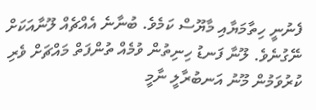ފެނުނީ ހިތާމަޔާއި މާޔޫސް ކަމެވެ. ބުނާނެ އެއްޗެއް ލޫނާއަކަށް ނޭގުނެވެ. ލޫނާ ފަނޑު ހިނިތުން ވުމެއް ތުންފަތް މައްޗަށް ވެރި ކުރުވަމުން މޫނު އަނބުރާލީ ނާމީ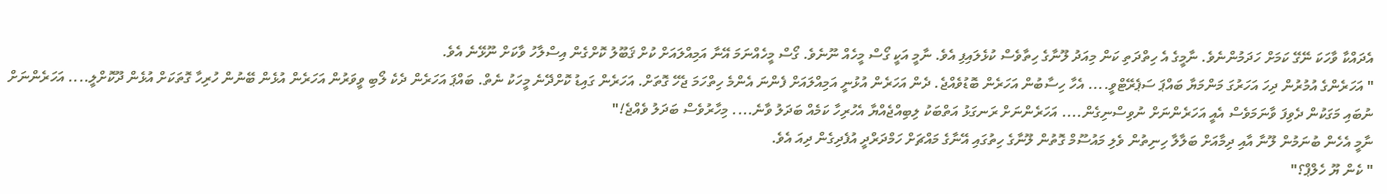އެދައްކާ ވާހަކަ ނޭގޭ ކަމަށް ހަދަމުންނެވެ. ނާމީގެ އެ ހިތްދަތި ކަން މިއަދު ލޫނާގެ ހިތާވެސް ކުޅެލައިފި އެވެ. ނާމީ އަކީ ގޯސް މީހެއް ނޫނެވެ. ގޯސް މީހެއްނަމަ އޭނާ އަމިއްލައަށް ކުށް ޤަބޫލު ކޮށްގެން އިސްލާހު ވާކަށް ނޫޅޭނެ އެވެ.
" އަހަރެންގެ އުމުރުން ދިހަ އަހަރުގަ މަންމަޔާ ބައްޕަ ސަޕެރޭޓްވީ.... އެހާ ހިސާބުން އަހަރެން ބޮޑުވެއްޖެ. ދެން އަހަރެން އުޅުނީ އަމިއްލައަށް ފެންނަ އެންމެ ހިތްހަމަ ޖެހޭ ގޮތަށް. އަހަރެން ގައިޑު ކޮށްދޭނެ މީހަކު ނެތް. ބައްޕަ އަހަރެން ދެކެ ލޯބި ވީވަރުން އަހަރެން އުޅެން ބޭނުން ހުރިހާ ގޮތަކަށް އުޅެން ދޫކޮށްލީ.... އަހަރެންނަށް ނުބައި މަގަކުން ދެވިފަ ވާނަމަވެސް އެއީ އަހަރެންނަށް ނުވިސްނިގެން.... އަހަރެންނަށް ރަނގަޅު އަތްބަކު ލިބިއްޖެއްޔާ އެހުރިހާ ކަމެއް ބަދަލު ވާނެ.... މިހާރުވެސް ބަދަލު ވެއްޖެ!"
ނާމީ އެހެން ބުނަމުން ލޫނާ އާއި ދިމާއަށް ބަލާލާ ހިނިތުން ވެލި މައުސޫމް ގޮތުން ލޫނާގެ ހިތުގައި އޭނާގެ މައްޗަށް ހަމްދަރްދީ އުފެދިގެން ދިއަ އެވެ.
" ކެން ޔޫ ހެލްޕް؟"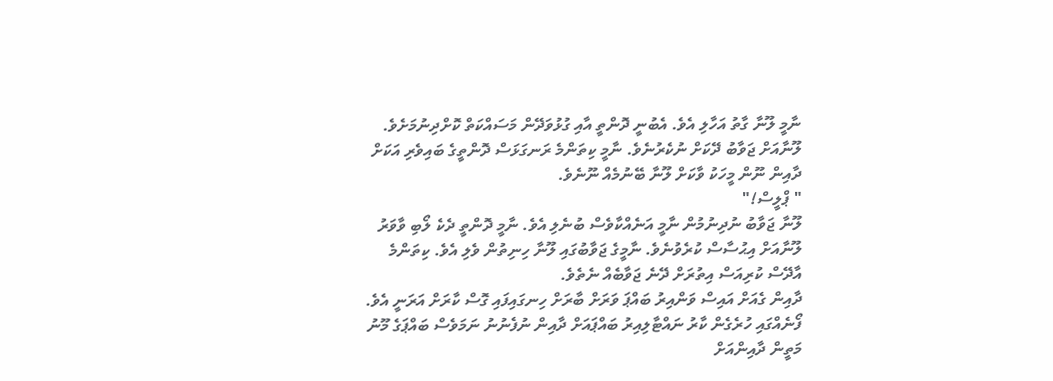ނާމީ ލޫނާ ގާތު އަހާލި އެވެ. އެބުނީ ދޮންތީ އާއި ގުޅުވަދޭން މަސައްކަތް ކޮށްދިނުމަށެވެ. ލޫނާއަށް ޖަވާބު ދޭކަށް ނުކެރުނެވެ. ނާމީ ކިތަންމެ ރަނގަޅަސް ދޮންތީގެ ބައިވެރި އަކަށް ދާއިން ނޫން މީހަކު ވާކަށް ލޫނާ ބޭނުމެއް ނޫނެވެ.
" ޕްލީސް!"
ލޫނާ ޖަވާބު ނުދިނުމުން ނާމީ އަނެއްކާވެސް ބުނެލި އެވެ. ނާމީ ދޮންތީ ދެކެ ލޯބި ވާވަރު ލޫނާއަށް އިޙުސާސް ކުރެވުނެވެ. ނާމީގެ ޖަވާބުގައި ލޫނާ ހިނިތުން ވެލި އެވެ. ކިތަންމެ އާދޭސް ކުރިއަސް އިތުރަށް ދޭނެ ޖަވާބެއް ނެތެވެ.
ދާއިން ގެއަށް އައިސް ވަންއިރު ބައްޕަ ވަރަށް ބާރަށް ހިނގައިފައި ގޮސް ކާރަށް އަރަނީ އެވެ. ފޯނެއްގައި ހުރެގެން ކާރު ނައްޓާލިއިރު ބައްޕައަށް ދާއިން ނުފެނުނު ނަމަވެސް ބައްޕަގެ މޫނު މަތީން ދާއިންއަށް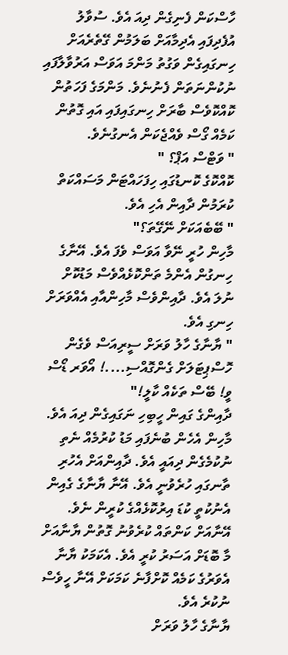ހާސްކަން ފެނިގެން ދިއަ އެވެ. ސުވާލު އުފެދިފައި އެދިމާއަށް ބަލަމުން ގޭތެރެއަށް ހިނގައިގެން ވަގުތު މަންމަ އަވަސް އަރުވާލާފައި ނުކުންނަތަން ފެނުނެވެ. މަންމަގެ ފަހަތުން ކޮއްކޮވެސް ބާރަށް ހިނގައިފައި އައި ގޮތުން ކަމެއް ގޯސް ވެއްޖެކަން އެނގުނެވެ.
" ވަޓްސް އަޕް؟ "
ކޮއްކޮގެ ކޮނޑުގައި ހިފަހައްޓަން މަސައްކަތް ކުރަމުން ދާއިން އެހި އެވެ.
" ބޭބެއަކަށް ނޭގޭތަ؟"
މާހިން ހުރީ ނޭވާ އަވަސް ވެފަ އެވެ. އޭނާގެ ހިނގުން އެންމެ ތަންކޮޅެއްވެސް މަޑުކޮށް ނުލަ އެވެ. ދާއިންވެސް މާހިންއާއި އެއްވަރަށް ހިނގި އެވެ.
" ޔާނާގެ ހާލު ވަރަށް ސީރިއަސް ވެގެން ހޮސްޕިޓަލަށް ގެންގޮއްސި....! އޯވަރ ޑޯސް ވީ! ބޭސް ތަކެއް ކާލީ!"
ދާއިންގެ ގައިން ހީބިހި ނަގައިގެން ދިއަ އެވެ. މާހިން އެހެން ބުނެފައި މަޑު ކުރުމެއް ނެތި ނުކުމެގެން ދިއައީ އެވެ. ދާއިންއަށް އެހުރި ތާނގައި ހުރެވުނީ އެވެ. އޭނާ ޔާނާގެ ގެއިން އެނުކުތީ ކުޑަ އިރުކޮޅެއްގެ ކުރީން ނެވެ. އޭނާއަށް ކަންތައް ކުރެވުނު ގޮތުން ޔާނާއަށް މާ ބޮޑަށް އަސަރު ކުރީ އެވެ. އެކަމަކު ޔާނާ އެވަރުގެ ކަމެއް ކޮށްފާނެ ކަމަކަށް އޭނާ ހީވެސް ނުކުރެ އެވެ.
ޔާނާގެ ހާލު ވަރަށް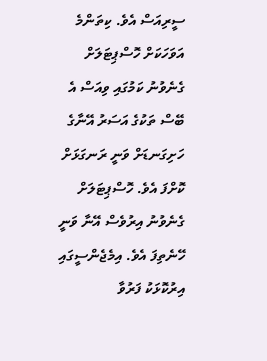ސީރިއަސް އެވެ. ކިތަންމެ އަވަހަކަށް ހޮސްޕިޓަލަށް ގެނެވުނު ކަމުގައި ވިއަސް އެ ބޭސް ތަކުގެ އަސަރު އޭނާގެ ހަށިގަނޑަށް ވަނީ ރަނގަޅަށް ކޮށްފަ އެވެ. ހޮސްޕިޓަލަށް ގެނެވުނު އިރުވެސް އޭނާ ވަނީ ހޭނެތިފަ އެވެ. އިމެޖެންސީގައި އިރުކޮޅަކު ފަރުވާ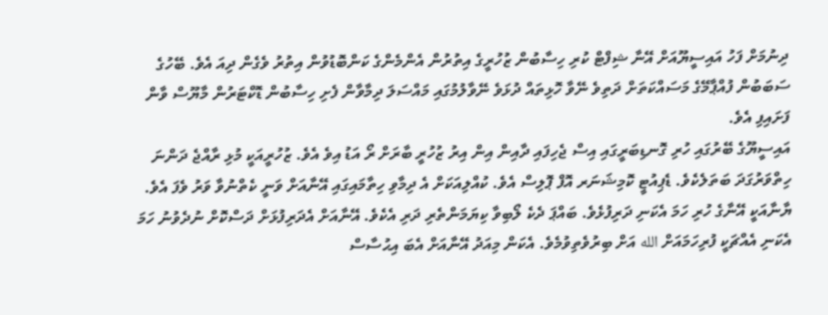ދިނުމަށް ފަހު އައިސީޔޫއަށް އޭނާ ޝިފްޓް ކުރި ހިސާބުން ޒުހުރީގެ އިތުރުން އެންމެންގެ ކަންބޮޑުވުން އިތުރު ވެގެން ދިއަ އެވެ. ބޭހުގެ ސަބަބުން ފުއްޕާމޭގެ މަސައްކަތަށް ދަތިވެ ނޭވާ ހޮޅިތައް ދުޅަވެ ނޭވާލުމުގައި މައްސަލަ ދިމާވާން ފެށި ހިސާބުން ޑޮކްޓަރުން މާޔޫސް ވާން ފަށައިފި އެވެ.
އައިސީޔޫގެ ބޭރުގައި ހުރި ގޮނޑިބަރީގައި އިސް ޖެހިފައި ދާއިން އިން އިރު ޒުހުރީ ބާރަށް ރޯ އަޑު އިވެ އެވެ. ޒުހުރީއަކީ މުޅި ރާއްޖެ ދަންނަ ހިތްވަރުގަދަ ބަތަލެކެވެ. ޑެޕިއުޓީ ކޮމިޝަނަރ އޮފް ޕޮލިސް އެވެ. ކުއްލިއަކަށް އެ ދިމާވި ހިތާމައިގައި އޭނާއަށް ވަނީ ކެތްނުވާ ވަރު ވެފަ އެވެ. ޔާނާއަކީ އޭނާގެ ހުރި ހަމަ އެކަނި ދަރިފުޅެވެ. ބައްޕަ ދެކެ ލޯބިވާ ކިޔަމަންތެރި ދަރި އެކެވެ. އޭނާއަށް އެދަރިފުޅަށް ދަސްކޮށް ނުދެވުނު ހަމަ އެކަނި އެއްޗަކީ ފުރިހަމައަށް الله އަށް ބިރުވެތިވުމެވެ. އެކަން މިއަދު އޭނާއަށް އެބަ އިޙުސާސް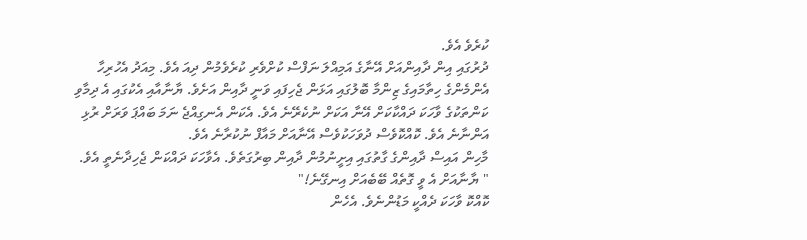ކުރެވެ އެވެ.
ދުރުގައި އިން ދާއިންއަށް އޭނާގެ އަމިއްލަ ނަފްސް ކުށްވެރި ކުރެވެމުން ދިއަ އެވެ. މިއަދު އެހުރިހާ އެންމެންގެ ހިތާމައިގެ ޒިންމާ ބޮލުގައި އަޅަން ޖެހިފައި ވަނީ ދާއިން އަށެވެ. ޔާނާއާއި އެކުގައި އެ ދިމާވި ކަންތަކުގެ ވާހަކަ ދައްކާކަށް އޭނާ އަކަށް ނުކެރޭނެ އެވެ. އެކަން އެނގިއްޖެ ނަމަ ބައްޕަ ވަރަށް ރުޅި އަންނާނެ އެވެ. ކޮއްކޮވެސް ދުވަހަކުވެސް އޭނާއަށް މައާފް ނުކުރާނެ އެވެ.
މާހިން އައިސް ދާއިންގެ ގާތުގައި އިށީނުމުން ދާއިން ބިރުގަތެވެ. އެވާހަކަ ދައްކަން ޖެހިދާނެތީ އެވެ.
" ޔާނާއަށް އެ ވީ ގޮތެއް ބޭބެއަށް އިނގޭނެ!"
ކޮއްކޮ ވާހަކަ ދެއްކީ މަޑުންނެވެ. އެހެން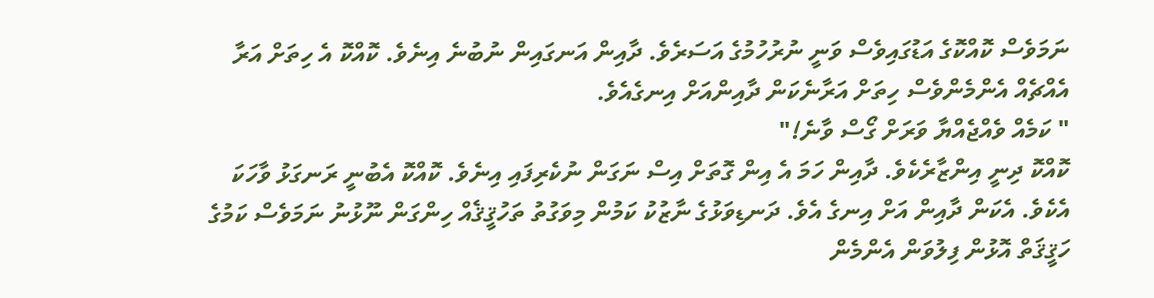ނަމަވެސް ކޮއްކޮގެ އަޑުގައިވެސް ވަނީ ނުރުހުމުގެ އަސަރެވެ. ދާއިން އަނގައިން ނުބުނެ އިނެވެ. ކޮއްކޮ އެ ހިތަށް އަރާ އެއްޗެއް އެންމެންވެސް ހިތަށް އަރާނެކަން ދާއިންއަށް އިނގެއެވެ.
" ކަމެއް ވެއްޖެއްޔާ ވަރަށް ގޯސް ވާނެ!"
ކޮއްކޮ ދިނީ އިންޒާރެކެވެ. ދާއިން ހަމަ އެ އިން ގޮތަށް އިސް ނަގަން ނުކެރިފައި އިނެވެ. ކޮއްކޮ އެބުނީ ރަނގަޅު ވާހަކަ އެކެވެ. އެކަން ދާއިން އަށް އިނގެ އެވެ. ދަނޑިވަޅުގެ ނާޒުކު ކަމުން މިވަގުތު ތަހުޤީޤެއް ހިންގަން ނޫޅުނު ނަމަވެސް ކަމުގެ ހަޤީޤަތް އޮޅުން ފިލުވަން އެންމެން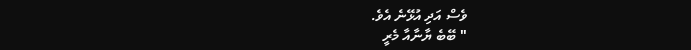ވެސް އަދި އުޅޭނެ އެވެ.
" ބޭބެ ޔާނާއާ މެރީ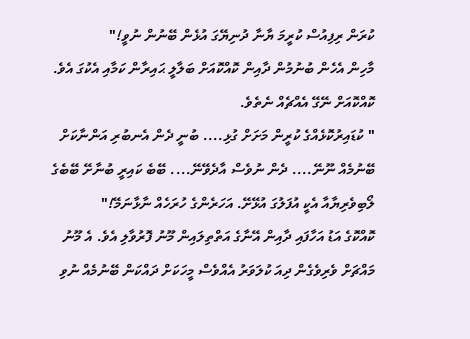ކުރަން ރިފިއުސް ކުރީމަ ޔާނާ ދުނިޔޭގަ އުޅެން ބޭނުން ނުވީ!"
މާހިން އެހެން ބުނުމުން ދާއިން ކޮއްކޮއަށް ބަލާލީ ޙައިރާން ކަމާއި އެކުގަ އެވެ. ކޮއްކޮއަށް ނޭގޭ އެއްޗެއް ނެތެވެ.
" ކުޑައިރުކޮޅެއްގެ ކުރީން މަށަށް ގުޅި.... ބުނީ ދެން އެނބުރި އަންނާކަށް ބޭނުމެއް ނޫނޭ.... ދެން ނުވެސް އާދެވޭނޭ.... ބޭބެ ކައިރީ ބުނާށޭ ބޭބެގެ ލޯބިވެރިޔާއާ އެކީ އުފަލުގަ އުޅޭށޭ. އަހަރެންގެ ހުރަހެއް ނާޅާނަމޭ!"
ކޮއްކޮގެ އަޑު އަހާފައި ދާއިން އޭނާގެ އަތްތިލައިން މޫނު ފޮރުވާލި އެވެ. އެ މޫނު މައްޗަށް ވެރިވެގެން ދިއަ ކުލަވަރު އެއްވެސް މީހަކަށް ދައްކަން ބޭނުމެއް ނުވި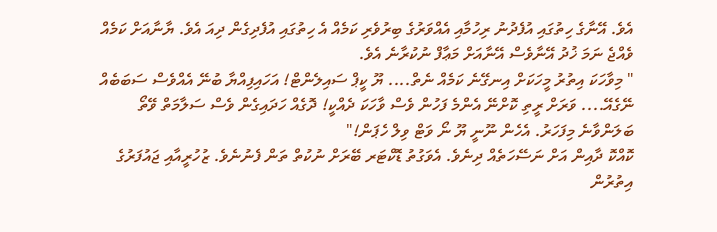އެވެ. އޭނާގެ ހިތުގައި އުފެދުނު ރިހުމާއި އެއްވަރުގެ ބިރުވެރި ކަމެއް އެ ހިތުގައި އުފެދިގެން ދިއަ އެވެ. ޔާނާއަށް ކަމެއް ވެއްޖެ ނަމަ ޚުދު އޭނާވެސް އޭނާއަށް މަޢާފް ނުކުރާނެ އެވެ.
" މިވާހަކަ އިތުރު މީހަކަށް އިނގޭނެ ކަމެއް ނެތް.... ޔޫ ކީޕް ސައިލެންޓް! އަހައިފިއްޔާ ބުނޭ އެއްވެސް ސަބަބެއް ނޭގެއޭ.... ވަރަށް ރީތި ކޮށްނޭ އެންމެ ފަހުން ވެސް ވާހަކަ ދެއްކީ! ދޮގެއް ހަދައިގެން ވެސް ސަލާމަތް ވޭތޯ ބަލަންވާނެ މިފަހަރު. އެހެން ނޫނީ ޔޫ ނޯ ވަޓް ވިލް ހެޕަން!"
ކޮއްކޮ ދާއިން އަށް ނަސޭހަތެއް ދިނެވެ. އެވަގުތު ޑޮކްޓަރ ބޭރަށް ނުކުތް ތަން ފެނުނެވެ. ޒުހުރީއާއި ޖައުފަރުގެ އިތުރުން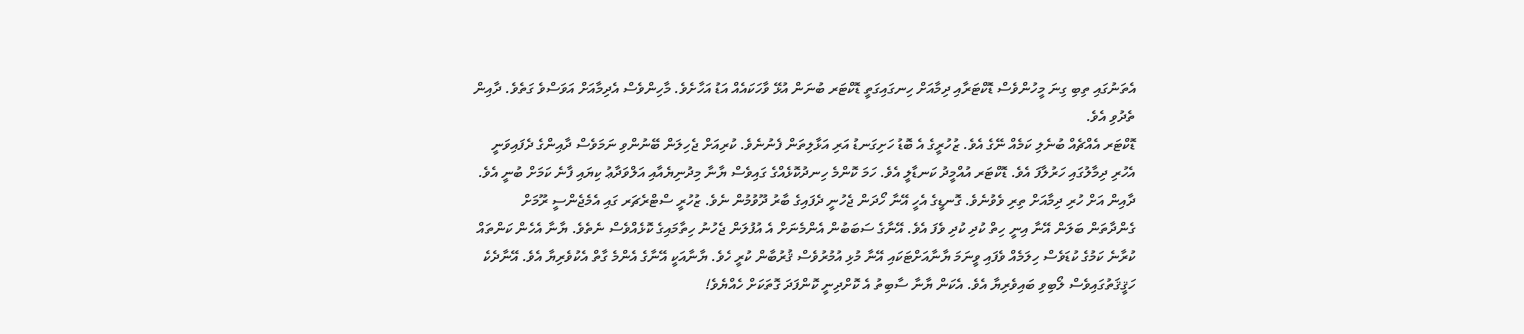އެތަނުގައި ތިބި ގިނަ މީހުންވެސް ޑޮކްޓަރާއި ދިމާއަށް ހިނގައިގަތީ ޑޮކްޓަރ ބުނަން އުޅޭ ވާހަކައެއް އަޑު އަހާށެވެ. މާހިންވެސް އެދިމާއަށް އަވަސްވެ ގަތެވެ. ދާއިން ތެދުވި އެވެ.
ޑޮކްޓަރ އެއްޗެއް ބުނެލި ކަމެއް ނޭގެ އެވެ. ޒުހުރީގެ އެ ބޮޑު ހަށިގަނޑު އަރި އަޅާލިތަން ފެނުނެވެ. ކުރިއަށް ޖެހިލަން ބޭނުންވި ނަމަވެސް ދާއިންގެ ދެފައިވަނީ އެހުރި ދިމާލުގައި ހަރުލާފަ އެވެ. ޑޮކްޓަރ އުއްމީދު ކަނޑާލީ އެވެ. ހަމަ ކޮންމެ ހިނދުކޮޅެއްގެ ގައިވެސް ޔާނާ މިދުނިޔެއާއި އަލްވަދާޢު ކިޔައި ފާނެ ކަމަށް ބުނީ އެވެ. ދާއިން އަށް ހުރި ދިމާއަށް ތިރި ވެވުނެވެ. ގޮނޑީގެ އެހީ އޭނާ ހޯދަން ޖެހުނީ ދެފައިގެ ބާރު ދޫވުމުން ނެވެ. ޒުހުރީ ސްޓްރެޗަރ ގައި އެމެޖެންސީ ރޫމަށް ގެންދާތަން ބަލަން އޭނާ އިނީ ހިތް ކުދި ކުދި ވެފަ އެވެ. އޭނާގެ ސަބަބުން އެންމެނަށް އެ އުފުލަން ޖެހުނު ހިތާމައިގެ ކޮޅެއްވެސް ނެތެވެ. ޔާނާ އެހެން ކަންތައް ކުރާނެ ކަމުގެ ކުޑަވެސް ހިލަމެއް ވެފައި ވީނަމަ ޔާނާއަށްޓަކައި އޭނާ މުޅި އުމުރުވެސް ޤުރުބާން ކުރީ ހެވެ. ޔާނާއަކީ އޭނާގެ އެންމެ ގާތް އެކުވެރިޔާ އެވެ. އޭނާދެކެ ހަޤީޤަތުގައިވެސް ލޯބިވި ބައިވެރިޔާ އެވެ. އެކަން ޔާނާ ސާބިތު އެ ކޮށްދިނީ ކޮންފަދަ ގޮތަކަށް ހެއްޔެވެ!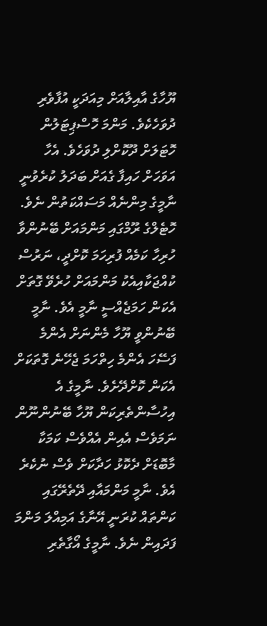ޔޫހާގެ އާއިލާއަށް މިއަދަކީ އުފާވެރި ދުވަހެކެވެ. މަންމަ ހޮސްޕިޓަލުން ހޮޓަލަށް ދޫކޮށްލި ދުވަހެވެ. އެހާ އަވަހަށް ހައިފާ ގެއަށް ބަދަލު ކުރެވުނީ ނާމީގެ މިންނެއް މަސައްކަތުން ނެވެ. ހޮޓެލްގެ ރޫމްގައި މަންމައަށް ބޭނުންވާ ހުރިހާ ކަމެއް ފުރިހަމަ ކޮށްދީ، ނަރުސް ކުއްޖަކާއިއެކު މަންމައަށް ހުރެވޭ ގޮތަށް އެކަން ހަމަޖެއްސީ ނާމީ އެވެ. ނާމީ ބޭނުންވީ ޔޫހާ މެންނަށް އެންމެ ފަސޭހަ އެންމެ ހިތްހަމަ ޖެހޭނެ ގޮތަކަށް އެކަން ކޮށްދޭށެވެ. ނާމީގެ އެ އިހުސާންތެރިކަން ޔޫހާ ބޭނުންނޫން ނަމަވެސް އެއިން އެއްވެސް ކަމަކާ މާބޮޑަށް ދެކޮޅު ހަދާކަށް ވެސް ނުކެރެ އެވެ. ނާމީ މަންމައާއި ދޭތެރޭގައި ކަންތައް ކުރަނީ އޭނާގެ އަމިއްލަ މަންމަ ފަދައިން ނެވެ. ނާމީގެ އޯގާތެރި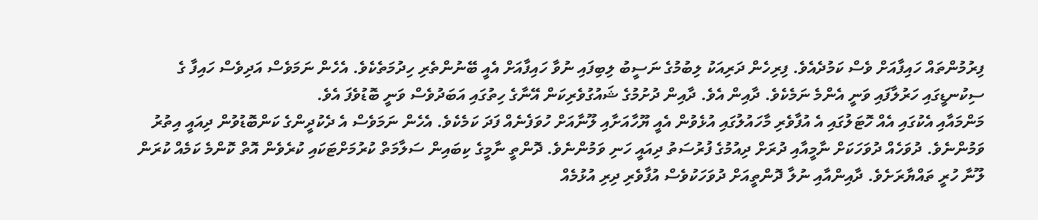ފިރުމުންތައް ހައިފާއަށް ވެސް ކަމުދެއެވެ. ފިރިހެން ދަރިއަކު ލިބުމުގެ ނަސީބު ލިބިފައި ނުވާ ހައިފާއަށް އެއީ ބޭނުންތެރި ހިދުމަތެކެވެ. އެހެން ނަމަވެސް އަދިވެސް ހައިފާ ގެ ސިކުނޑީގައި ހަރުލާފައި ވަނީ އެންމެ ނަމެކެވެ. ދާއިން އެވެ. ދާއިން ދުށުމުގެ ޝައުގުވެރިކަން އޭނާގެ ހިތުގައި އަބަދުވެސް ވަނީ ބޮޑުވެފަ އެވެ.
މަންމައާއި އެކުގައި އެއް ހޮޓަލުގައި އެ އުފާވެރި މާހައުލުގައި އުޅެވުން އެއީ ޔޫހާއަށާއި ލޫނާއަށް ހުވަފެނެއް ފަދަ ކަމެކެވެ. އެހެން ނަމަވެސް އެ ދެކުދީންގެ ކަންބޮޑުވުން ދިއައީ އިތުރު ވަމުންނެވެ. ދުވަހެއް ދުވަހަކަށް ނާމީއާއި ދުރަށް ދިއުމުގެ ފުރުސަތު ދިއައީ ހަނި ވަމުންނެވެ. ދޮންތީ ނާމީގެ ކިބައިން ސަލާމަތް ކުރުމަށްޓަކައި ކުރެވެން އޮތް ކޮންމެ ކަމެއް ކުރަން ލޫނާ ހުރީ ތައްޔާރަށެވެ. ދާއިންއާއި ނުލާ ދޮންތީއަށް ދުވަހަކުވެސް އުފާވެރި ދިރި އުޅުމެއް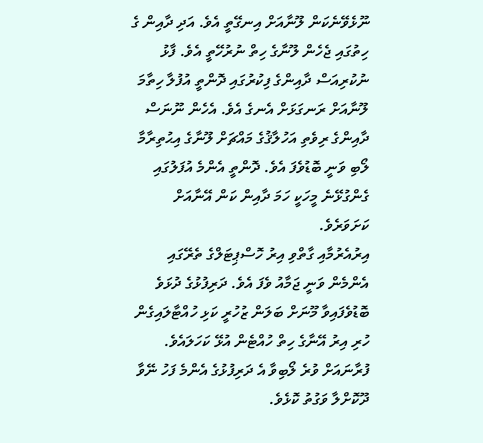ނޫޅެވޭނެކަން ލޫނާއަށް އިނގޭތީ އެވެ. އަދި ދާއިން ގެ ހިތުގައި ޖެހެން ލޫނާގެ ހިތް ނުރުހޭތީ އެވެ. ފާޅު ނުކުރިއަސް ދާއިންގެ ފިކުރުގައި ދޮންތީ އުފުލާ ހިތާމަ ލޫނާއަށް ރަނގަޅަށް އެނގެ އެވެ. އެހެން ނޫނަސް ދާއިންގެ ރިވެތި އަހުލާޤުގެ މައްޗަށް ލޫނާގެ އިޙުތިރާމާ ލޯބި ވަނީ ބޮޑުވެފަ އެވެ. ދޮންތީ އެންމެ އުފަލުގައި ގެންގުޅޭނެ މީހަކީ ހަމަ ދާއިން ކަން އޭނާއަށް ކަށަވަރެވެ.
އިރުއެރުމާއި ގާތްވި އިރު ހޮސްޕިޓަލްގެ ތެރޭގައި އެންމެން ވަނީ ޖަމާއު ވެފަ އެވެ. ދަރިފުޅުގެ ދުޅަވެ ބޮޑުވެފައިވާ މޫނަށް ބަލަން ޒުހުރީ ކަޅި ހުއްޓާލައިގެން ހުރި އިރު އޭނާގެ ހިތް ހުއްޓެން އުޅޭ ކަހަލައެވެ. ފުރާނައަށް ވުރެ ލޯބިވާ އެ ދަރިފުޅުގެ އެންމެ ފަހު ނޭވާ ދޫކޮށްލާ ވަގުތު ކޮޅެވެ.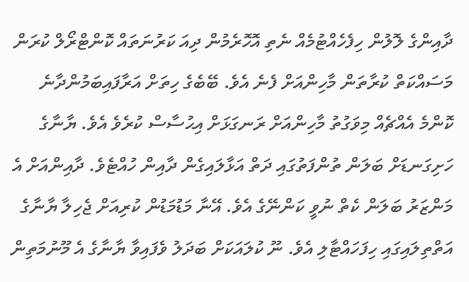ދާއިންގެ ލޮލުން ހިފެހެއްޓުމެއް ނެތި އޮހޮރެމުން ދިއަ ކަރުނަތައް ކޮންޓްރޯލް ކުރަން މަސައްކަތް ކުރާތަން މާހިންއަށް ފެނެ އެވެ. ބޭބެގެ ހިތަށް އަރާފައިބަމުންދާނެ ކޮންމެ އެއްޗެއް މިވަގުތު މާހިންއަށް ރަނގަޅަށް އިޙުސާސް ކުރެވެ އެވެ. ޔާނާގެ ހަށިގަނޑަށް ބަލަން ތުންފަތުގައި ދަތް އަޅާލައިގެން ދާއިން ހުއްޓެވެ. ދާއިންއަށް އެ މަންޒަރު ބަލަން ކެތް ނުވީ ކަންނޭގެ އެވެ. އޭނާ މަޑުމަޑުން ކުރިއަށް ޖެހިލާ ޔާނާގެ އަތްތިލައިގައި ހިފަހައްޓާލި އެވެ. ނޫ ކުލައަކަށް ބަދަލު ވެފައިވާ ޔާނާގެ އެ މޫނުމަތިން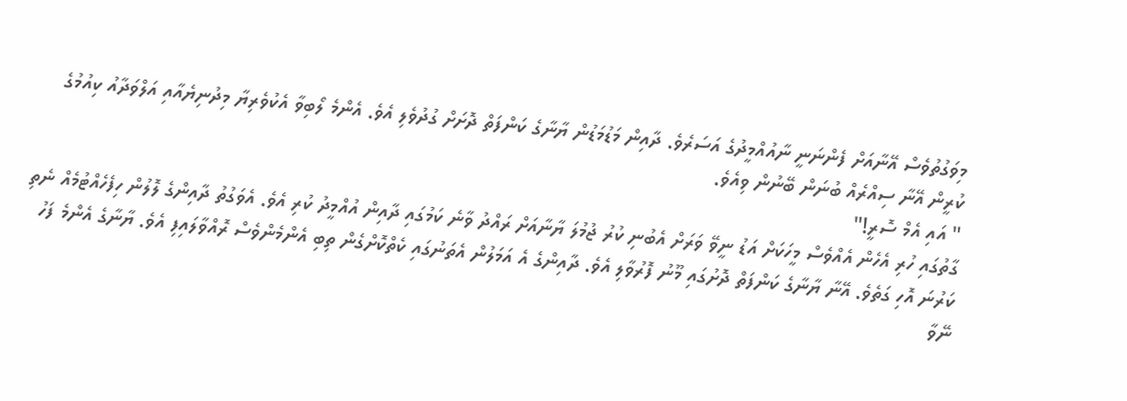މިވަގުތުވެސް އޭނާއަށް ފެންނަނީ ނާއުއްމީދުގެ އަސަރެވެ. ދާއިން މަޑުމަޑުން ޔާނާގެ ކަންފަތް ދޮށަށް ގުދުވެލި އެވެ. އެންމެ ލޯބިވާ އެކުވެރިޔާ މިދުނިޔެއާއި އަލްވަދާއު ކިއުމުގެ ކުރީން އޭނާ ސިއްރެއް ބުނަން ބޭނުން ވިއެވެ.
" އައި އެމް ސޮރީ!"
ގާތުގައި ހުރި އެހެން އެއްވެސް މީހަކަށް އަޑު ނީވޭ ވަރަށް އެބުނި ކުރު ޖުމުލަ ޔާނާއަށް ރައްދު ވާނެ ކަމުގައި ދާއިން އުއްމީދު ކުރި އެވެ. އެވަގުތު ދާއިންގެ ލޮލުން ހިފެހެއްޓުމެއް ނެތި ކަރުނަ އޮހި ގަތެވެ. އޭނާ ޔާނާގެ ކަންފަތް ދޮށުގައި މޫނު ފޮރުވާލި އެވެ. ދާއިންގެ އެ އަމަލުން އެތަނުގައި ކެތްކޮށްގެން ތިބި އެންމެންވެސް ރޮއްވާލައިފި އެވެ. ޔާނާގެ އެންމެ ފަހު ނޭވާ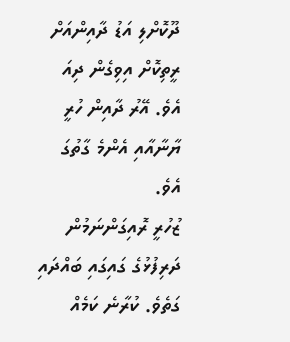ދޫކޮށްލި އަޑު ދާއިންއަށް ރީތިކޮށް އިވިގެން ދިއަ އެވެ. އޭރު ދާއިން ހުރީ ޔާނާއާއި އެންމެ ގާތުގަ އެވެ.
ޒުހުރީ ރޮއިގަންނަމުން ދަރިފުޅުގެ ގައިގައި ބައްދައި ގަތެވެ. ކުރާނެ ކަމެއް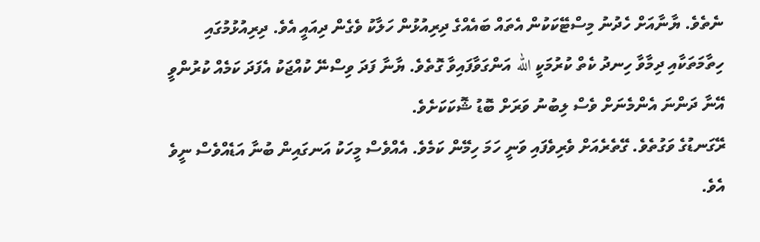ނެތެވެ. ޔާނާއަށް ހެދުނު މިސްޓޭކަކުން އެތައް ބައެއްގެ ދިރިއުޅުން ހަލާކު ވެގެން ދިއައީ އެވެ. ދިރިއުޅުމުގައި ހިތާމަތަކާއި ދިމާވާ ހިނދު ކެތް ކުރުމަކީ الله އަންގަވާފައިވާ ގޮތެވެ. ޔާނާ ފަދަ ވިސްނޭ ކުއްޖަކު އެފަދަ ކަމެއް ކުރުންވީ އޭނާ ދަންނަ އެންމެނަށް ވެސް ލިބުނު ވަރަށް ބޮޑު ޝޮކަކަށެވެ.
ރޭގަނޑުގެ ވަގުތެވެ. ގޭތެރެއަށް ވެރިވެފައި ވަނީ ހަމަ ހިމޭން ކަމެވެ. އެއްވެސް މީހަކު އަނގައިން ބުނާ އަޑެއްވެސް ނީވެ އެވެ.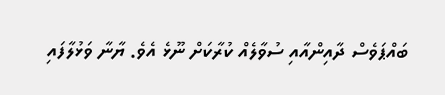ބައްޕަވެސް ދާއިންއާއި ސުވާލެއް ކުރާކަށް ނޫޅެ އެވެ. ޔާނާ ވަޅުލާފައި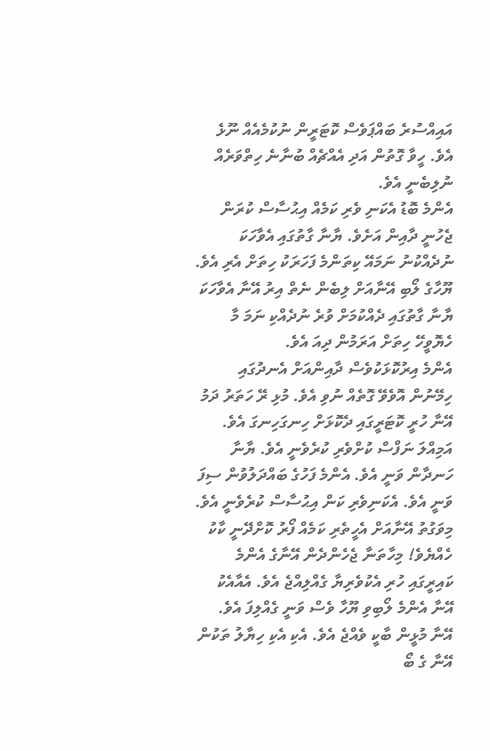އައިއްސުރެ ބައްޕަވެސް ކޮޓަރީން ނުކުމެއެއް ނޫޅެ އެވެ. ހީވާ ގޮތުން އަދި އެއްޗެއް ބުނާނެ ހިތްވަރެއް ނުލިބެނީ އެވެ.
އެންމެ ބޮޑު އެކަނި ވެރި ކަމެއް އިޙުސާސް ކުރަން ޖެހުނީ ދާއިން އަށެވެ. ޔާނާ ގާތުގައި އެވާހަކަ ނުދެއްކުނު ނަމައޭ ކިތަންމެ ފަހަރަކު ހިތަށް އެރި އެވެ. ޔޫހާގެ ލޯބި އޭނާއަށް ލިބެން ނެތް އިރު އޭނާ އެވާހަކަ ޔާނާ ގާތުގައި ދެއްކުމަށް ވުރެ ނުދެއްކި ނަމަ މާ ހެޔޮވީހޭ ހިތަށް އަރަމުން ދިއަ އެވެ.
އެންމެ އިރުކޮޅަކުވެސް ދާއިންއަށް އެނދުގައި ހިމޭނުން އޮވެވޭ ގޮތެއް ނުވި އެވެ. މުޅި ރޭ ހަތަރު ދަމު އޭނާ ހުރީ ކޮޓަރީގައި ދެކޮޅަށް ހިނގަހިނގަ އެވެ. އަމިއްލަ ނަފްސް ކުށްވެރި ކުރެވެނީ އެވެ. ޔާނާ ހަނދާން ވަނީ އެވެ. އެންމެ ފަހުގެ ބައްދަލުވުން ސިފަ ވަނީ އެވެ. އެކަނިވެރި ކަން އިޙުސާސް ކުރެވެނީ އެވެ. މިވަގުތު އޭނާއަށް އެހީތެރި ކަމެއް ފޯރު ކޮށްދޭނީ ކާކު ހެއްޔެވެ! މިހާތަނާ ޖެހެންދެން އޭނާގެ އެންމެ ކައިރީގައި ހުރި އެކުވެރިޔާ ގެއްލިއްޖެ އެވެ. އެއާއެކު އޭނާ އެންމެ ލޯބިވި ޔޫހާ ވެސް ވަނީ ގެއްލިފަ އެވެ. އޭނާ މުޅީން ބާކީ ވެއްޖެ އެވެ. އެކި އެކި ހިޔާލު ތަކުން އޭނާ ގެ ބޯ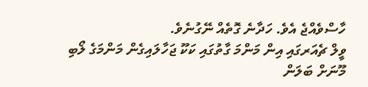ހާސްވެއްޖެ އެވެ. ހަދާނެ ގޮތެއް ނޭގުނެވެ.
ވީލް ޗެއަރގައި އިން މަންމަ ގާތުގައި ކަކޫ ޖަހާލައިގެން މަންމަގެ ލޯބި މޫނަށް ބަލަން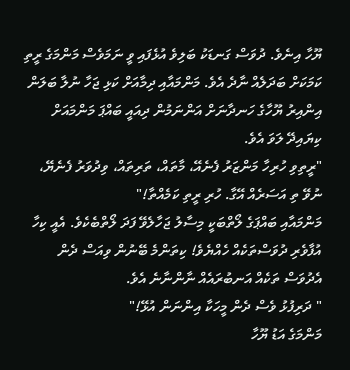ޔޫހާ އިނެވެ. ދުވަސް ގަނޑަކު ބަލިވެ އުޅެފައި ވީ ނަމަވެސް މަންމަގެ ރީތި ކަމަކަށް ބަދަލެއް ނާދެ އެވެ. މަންމައާއި ދިމާއަށް ކަޅި ޖަހާ ނުލާ ބަލަން އިންއިރު ޔޫހާގެ ހަނދާނަށް އަންނަމުން ދިއައީ ބައްޕަ މަންމައަށް ކިޔައިދޭ ލަވަ އެވެ.
"ރީތިވި ހުރިހާ މަންޒަރު ފެނެއޭ، މާތައް، ތަރިތައް، ވިދުވަރު ފެނެޔޭ،
ނުވޭ ތި އަސަރެއް އޭގާ. ހުރި ރީތި ކަމެއްތާ!"
މަންމައާއި ބައްޕަގެ ލޯތްބަކީ މިސާލު ޖަހާލެވޭ ފަދަ ލޯތްބެކެވެ. އެއީ ކިހާ އުފާވެރި ދުވަސްތަކެއް ހެއްޔެވެ! ކިތަންމެ ބޭނުން ވިއަސް ދެން އެދުވަސް ތަކެއް އަނބުރައެއް ނާންނާނެ އެވެ.
" ދަރިފުޅު ވެސް ދެން މީހަކާ އިންނަން އުޅޭ!"
މަންމަގެ އަޑު ޔޫހާ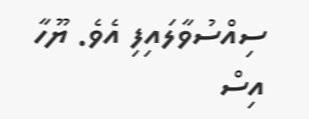ސިއްސުވާލައިފި އެވެ. ޔޫހާ އިސް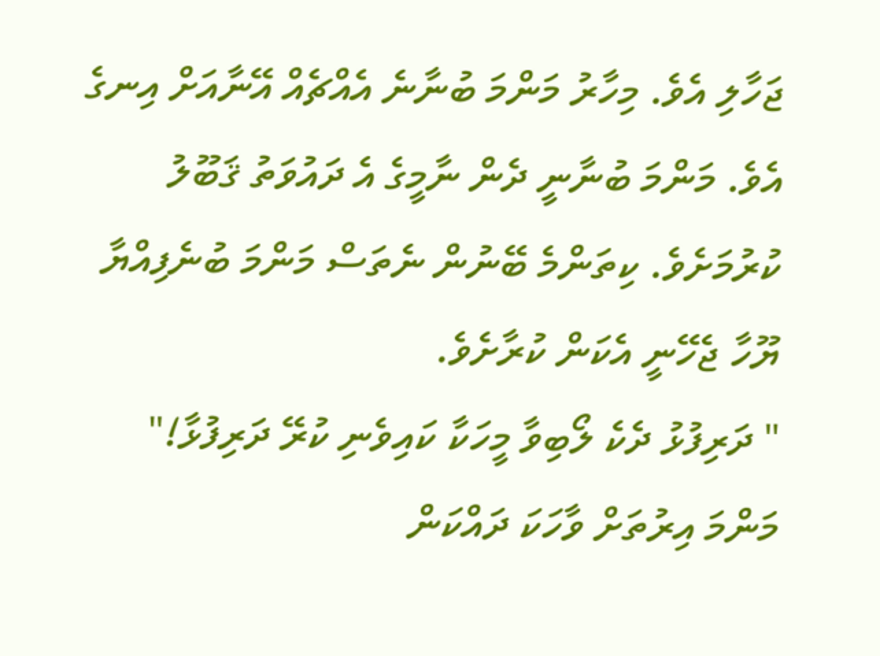ޖަހާލި އެވެ. މިހާރު މަންމަ ބުނާނެ އެއްޗެއް އޭނާއަށް އިނގެ އެވެ. މަންމަ ބުނާނީ ދެން ނާމީގެ އެ ދައުވަތު ޤަބޫލު ކުރުމަށެވެ. ކިތަންމެ ބޭނުން ނެތަސް މަންމަ ބުނެފިއްޔާ ޔޫހާ ޖެހޭނީ އެކަން ކުރާށެވެ.
" ދަރިފުޅު ދެކެ ލޯބިވާ މީހަކާ ކައިވެނި ކުރޭ ދަރިފުޅާ!"
މަންމަ އިރުތަށް ވާހަކަ ދައްކަން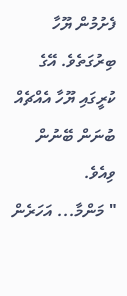ފެށުމުން ޔޫހާ ބިރުގަތެވެ. އޭގެ ކުރީގައި ޔޫހާ އެއްޗެއް ބުނަން ބޭނުން ވިއެވެ.
" މަންމާ... އަހަރެން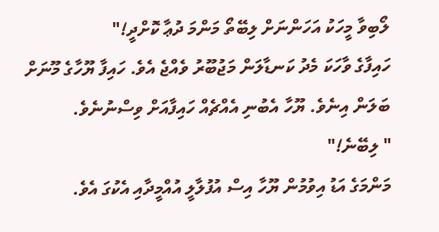ލޯބިވާ މީހަކު އަހަންނަށް ލިބޭތޯ މަންމަ ދުޢާ ކޮށްދީ!"
ހައިފާގެ ވާހަކަ މެދު ކަނޑާލަން މަޖުބޫރު ވެއްޖެ އެވެ. ހައިފާ ޔޫހާގެ މޫނަށް ބަލަން އިނެވެ. ޔޫހާ އެބުނި އެއްޗެއް ހައިފާއަށް ވިސްނުނެވެ.
" ލިބޭނެ!"
މަންމަގެ އަޑު އިވުމުން ޔޫހާ އިސް އުފުލާލީ އުއްމީދާއި އެކުގަ އެވެ.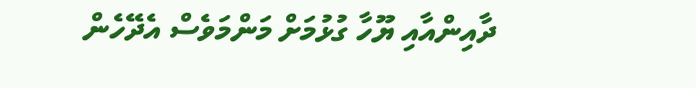ދާއިންއާއި ޔޫހާ ގުޅުމަށް މަންމަވެސް އެދޭހެން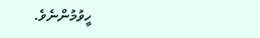ހީވުމުންނެވެ.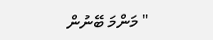" މަންމަ ބޭނުން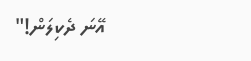އޭނަ ދެކިލަން!"